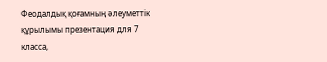Феодалдық қоғамның әлеуметтік құрылымы презентация для 7 класса,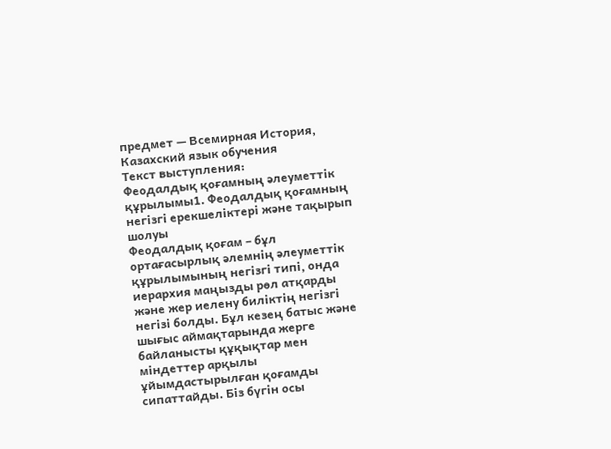предмет — Всемирная История, Казахский язык обучения
Текст выступления:
Феодалдық қоғамның әлеуметтік құрылымы1. Феодалдық қоғамның негізгі ерекшеліктері және тақырып шолуы
Феодалдық қоғам – бұл ортағасырлық әлемнің әлеуметтік құрылымының негізгі типі, онда иерархия маңызды рөл атқарды және жер иелену биліктің негізгі негізі болды. Бұл кезең батыс және шығыс аймақтарында жерге байланысты құқықтар мен міндеттер арқылы ұйымдастырылған қоғамды сипаттайды. Біз бүгін осы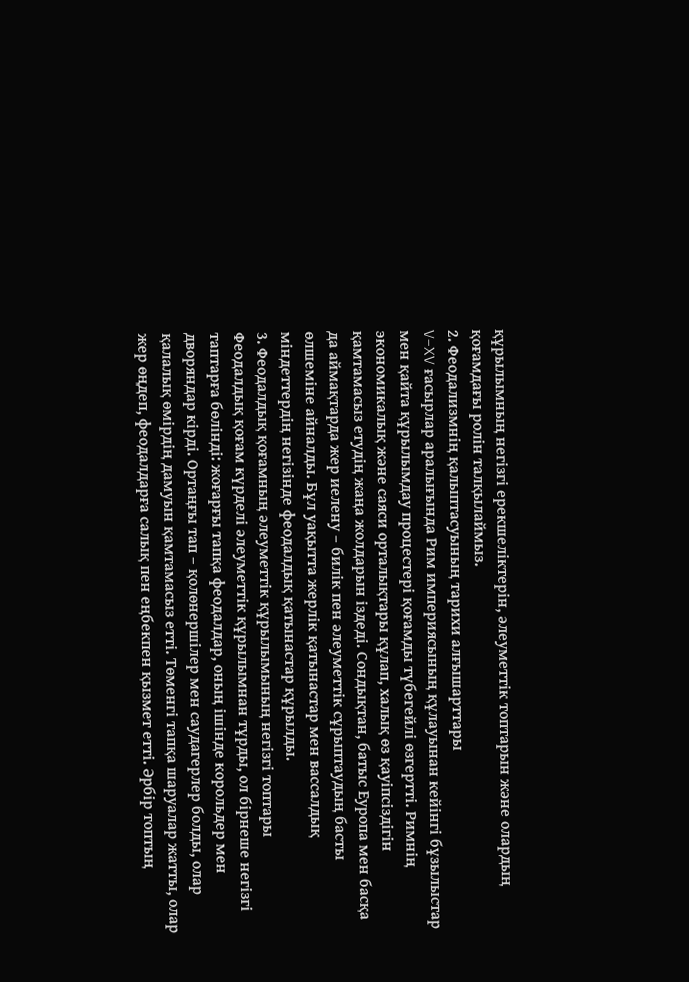құрылымның негізгі ерекшеліктерін, әлеуметтік топтарын және олардың қоғамдағы ролін талқылаймыз.
2. Феодализмнің қалыптасуының тарихи алғышарттары
V–XV ғасырлар аралығында Рим империясының құлауынан кейінгі бұзылыстар мен қайта құрылымдау процестері қоғамды түбегейлі өзгертті. Римнің экономикалық және саяси орталықтары құлап, халық өз қауіпсіздігін қамтамасыз етудің жаңа жолдарын іздеді. Сондықтан, батыс Еуропа мен басқа да аймақтарда жер иелену – билік пен әлеуметтік сұрыптаудың басты өлшеміне айналды. Бұл уақытта жерлік қатынастар мен вассалдық міндеттердің негізінде феодалдық қатынастар құрылды.
3. Феодалдық қоғамның әлеуметтік құрылымының негізгі топтары
Феодалдық қоғам күрделі әлеуметтік құрылымнан тұрды, ол бірнеше негізгі таптарға бөлінді: жоғарғы тапқа феодалдар, оның ішінде корольдер мен дворяндар кірді. Ортаңғы тап – қолөнершілер мен саудагерлер болды, олар қалалық өмірдің дамуын қамтамасыз етті. Төменгі тапқа шаруалар жатты, олар жер өңдеп, феодалдарға салық пен еңбекпен қызмет етті. Әрбір топтың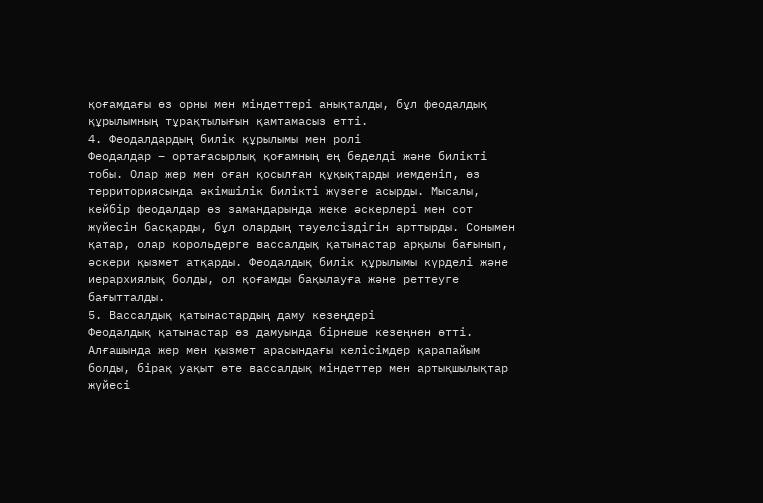қоғамдағы өз орны мен міндеттері анықталды, бұл феодалдық құрылымның тұрақтылығын қамтамасыз етті.
4. Феодалдардың билік құрылымы мен ролі
Феодалдар – ортағасырлық қоғамның ең беделді және билікті тобы. Олар жер мен оған қосылған құқықтарды иемденіп, өз территориясында әкімшілік билікті жүзеге асырды. Мысалы, кейбір феодалдар өз замандарында жеке әскерлері мен сот жүйесін басқарды, бұл олардың тәуелсіздігін арттырды. Сонымен қатар, олар корольдерге вассалдық қатынастар арқылы бағынып, әскери қызмет атқарды. Феодалдық билік құрылымы күрделі және иерархиялық болды, ол қоғамды бақылауға және реттеуге бағытталды.
5. Вассалдық қатынастардың даму кезеңдері
Феодалдық қатынастар өз дамуында бірнеше кезеңнен өтті. Алғашында жер мен қызмет арасындағы келісімдер қарапайым болды, бірақ уақыт өте вассалдық міндеттер мен артықшылықтар жүйесі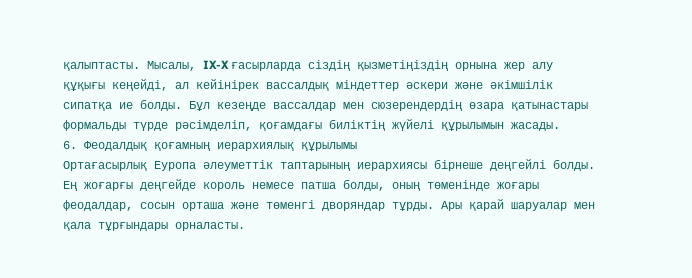қалыптасты. Мысалы, IX-X ғасырларда сіздің қызметіңіздің орнына жер алу құқығы кеңейді, ал кейінірек вассалдық міндеттер әскери және әкімшілік сипатқа ие болды. Бұл кезеңде вассалдар мен сюзерендердің өзара қатынастары формальды түрде рәсімделіп, қоғамдағы биліктің жүйелі құрылымын жасады.
6. Феодалдық қоғамның иерархиялық құрылымы
Ортағасырлық Еуропа әлеуметтік таптарының иерархиясы бірнеше деңгейлі болды. Ең жоғарғы деңгейде король немесе патша болды, оның төменінде жоғары феодалдар, сосын орташа және төменгі дворяндар тұрды. Ары қарай шаруалар мен қала тұрғындары орналасты.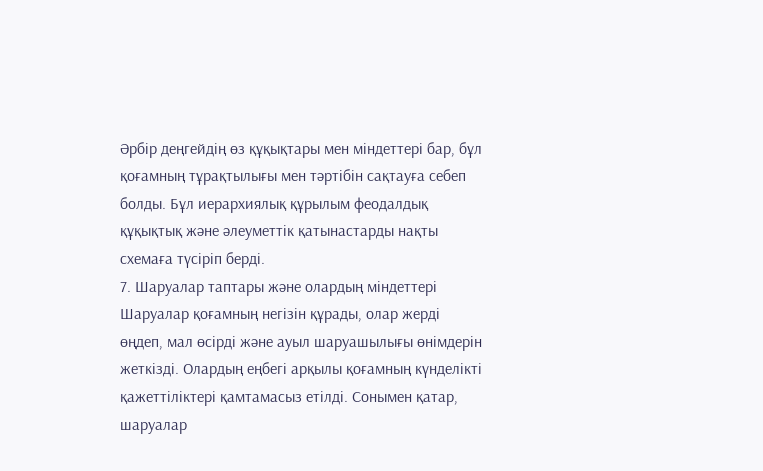Әрбір деңгейдің өз құқықтары мен міндеттері бар, бұл қоғамның тұрақтылығы мен тәртібін сақтауға себеп болды. Бұл иерархиялық құрылым феодалдық құқықтық және әлеуметтік қатынастарды нақты схемаға түсіріп берді.
7. Шаруалар таптары және олардың міндеттері
Шаруалар қоғамның негізін құрады, олар жерді өңдеп, мал өсірді және ауыл шаруашылығы өнімдерін жеткізді. Олардың еңбегі арқылы қоғамның күнделікті қажеттіліктері қамтамасыз етілді. Сонымен қатар, шаруалар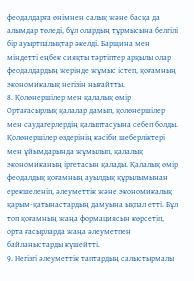феодалдарға өнімнен салық және басқа да алымдар төледі, бұл олардың тұрмысына белгілі бір ауыртпалықтар әкелді. Барщина мен міндетті еңбек сияқты тәртіптер арқылы олар феодалдардың жерінде жұмыс істеп, қоғамның экономикалық негізін нығайтты.
8. Қолөнершілер мен қалалық өмір
Ортағасырлық қалалар дамып, қолөнершілер мен саудагерлердің қалыптасуына себеп болды. Қолөнершілер өздерінің кәсіби шеберліктері мен ұйымдарында жұмылып, қалалық экономиканың іргетасын қалады. Қалалық өмір феодалдық қоғамның ауылдық құрылымынан ерекшеленіп, әлеуметтік және экономикалық қарым-қатынастардың дамуына ықпал етті. Бұл топ қоғамның жаңа формациясын көрсетіп, орта ғасырларда жаңа әлеуметпен байланыстарды күшейтті.
9. Негізгі әлеуметтік таптардың салыстырмалы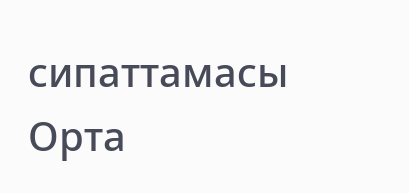сипаттамасы
Орта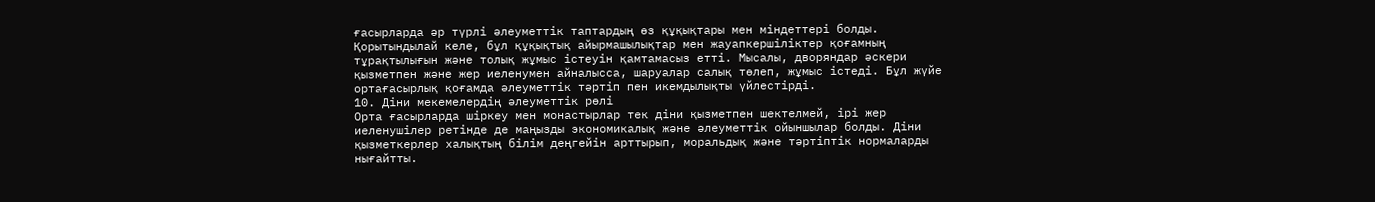ғасырларда әр түрлі әлеуметтік таптардың өз құқықтары мен міндеттері болды. Қорытындылай келе, бұл құқықтық айырмашылықтар мен жауапкершіліктер қоғамның тұрақтылығын және толық жұмыс істеуін қамтамасыз етті. Мысалы, дворяндар әскери қызметпен және жер иеленумен айналысса, шаруалар салық төлеп, жұмыс істеді. Бұл жүйе ортағасырлық қоғамда әлеуметтік тәртіп пен икемдылықты үйлестірді.
10. Діни мекемелердің әлеуметтік рөлі
Орта ғасырларда шіркеу мен монастырлар тек діни қызметпен шектелмей, ірі жер иеленушілер ретінде де маңызды экономикалық және әлеуметтік ойыншылар болды. Діни қызметкерлер халықтың білім деңгейін арттырып, моральдық және тәртіптік нормаларды нығайтты.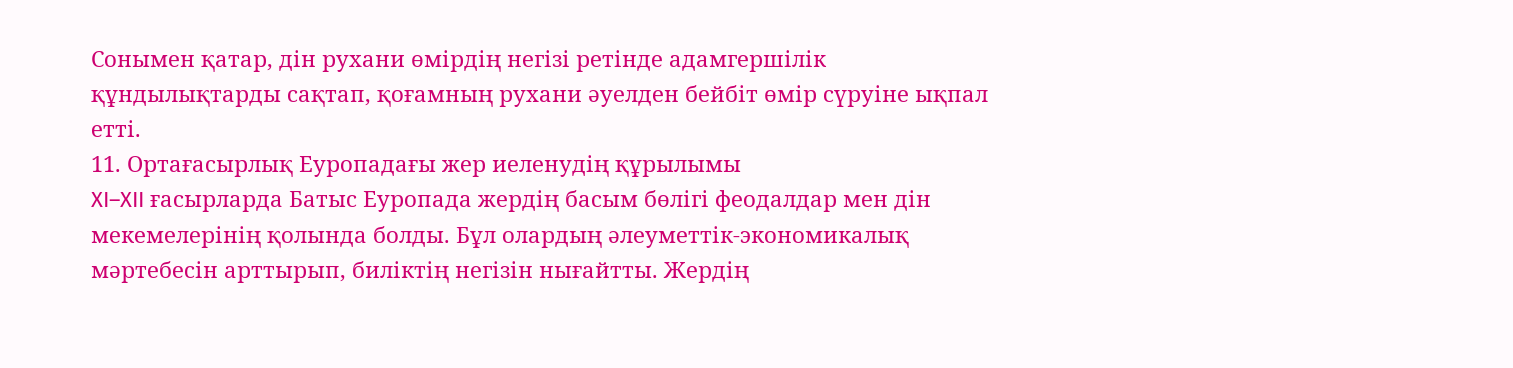Сонымен қатар, дін рухани өмірдің негізі ретінде адамгершілік құндылықтарды сақтап, қоғамның рухани әуелден бейбіт өмір сүруіне ықпал етті.
11. Ортағасырлық Еуропадағы жер иеленудің құрылымы
XI–XII ғасырларда Батыс Еуропада жердің басым бөлігі феодалдар мен дін мекемелерінің қолында болды. Бұл олардың әлеуметтік-экономикалық мәртебесін арттырып, биліктің негізін нығайтты. Жердің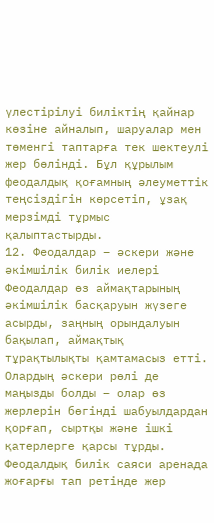үлестірілуі биліктің қайнар көзіне айналып, шаруалар мен төменгі таптарға тек шектеулі жер бөлінді. Бұл құрылым феодалдық қоғамның әлеуметтік теңсіздігін көрсетіп, ұзақ мерзімді тұрмыс қалыптастырды.
12. Феодалдар – әскери және әкімшілік билік иелері
Феодалдар өз аймақтарының әкімшілік басқаруын жүзеге асырды, заңның орындалуын бақылап, аймақтық тұрақтылықты қамтамасыз етті. Олардың әскери рөлі де маңызды болды – олар өз жерлерін бөгінді шабуылдардан қорғап, сыртқы және ішкі қатерлерге қарсы тұрды. Феодалдық билік саяси аренада жоғарғы тап ретінде жер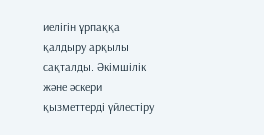иелігін ұрпаққа қалдыру арқылы сақталды. Әкімшілік және әскери қызметтерді үйлестіру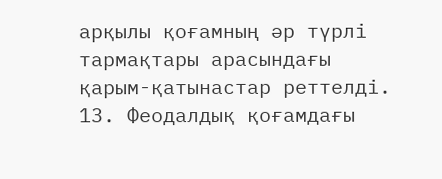арқылы қоғамның әр түрлі тармақтары арасындағы қарым-қатынастар реттелді.
13. Феодалдық қоғамдағы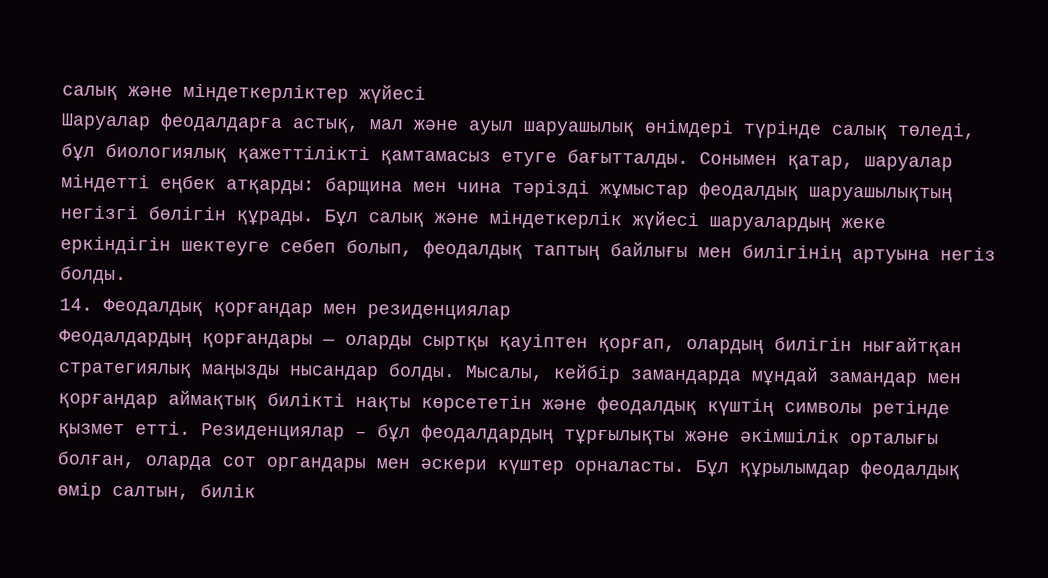салық және міндеткерліктер жүйесі
Шаруалар феодалдарға астық, мал және ауыл шаруашылық өнімдері түрінде салық төледі, бұл биологиялық қажеттілікті қамтамасыз етуге бағытталды. Сонымен қатар, шаруалар міндетті еңбек атқарды: барщина мен чина тәрізді жұмыстар феодалдық шаруашылықтың негізгі бөлігін құрады. Бұл салық және міндеткерлік жүйесі шаруалардың жеке еркіндігін шектеуге себеп болып, феодалдық таптың байлығы мен билігінің артуына негіз болды.
14. Феодалдық қорғандар мен резиденциялар
Феодалдардың қорғандары — оларды сыртқы қауіптен қорғап, олардың билігін нығайтқан стратегиялық маңызды нысандар болды. Мысалы, кейбір замандарда мұндай замандар мен қорғандар аймақтық билікті нақты көрсететін және феодалдық күштің символы ретінде қызмет етті. Резиденциялар – бұл феодалдардың тұрғылықты және әкімшілік орталығы болған, оларда сот органдары мен әскери күштер орналасты. Бұл құрылымдар феодалдық өмір салтын, билік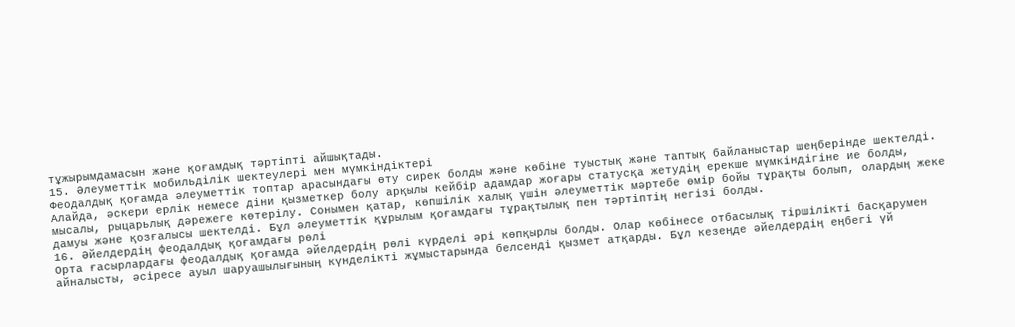тұжырымдамасын және қоғамдық тәртіпті айшықтады.
15. Әлеуметтік мобильділік шектеулері мен мүмкіндіктері
Феодалдық қоғамда әлеуметтік топтар арасындағы өту сирек болды және көбіне туыстық және таптық байланыстар шеңберінде шектелді. Алайда, әскери ерлік немесе діни қызметкер болу арқылы кейбір адамдар жоғары статусқа жетудің ерекше мүмкіндігіне ие болды, мысалы, рыцарьлық дәрежеге көтерілу. Сонымен қатар, көпшілік халық үшін әлеуметтік мәртебе өмір бойы тұрақты болып, олардың жеке дамуы және қозғалысы шектелді. Бұл әлеуметтік құрылым қоғамдағы тұрақтылық пен тәртіптің негізі болды.
16. Әйелдердің феодалдық қоғамдағы рөлі
Орта ғасырлардағы феодалдық қоғамда әйелдердің рөлі күрделі әрі көпқырлы болды. Олар көбінесе отбасылық тіршілікті басқарумен айналысты, әсіресе ауыл шаруашылығының күнделікті жұмыстарында белсенді қызмет атқарды. Бұл кезеңде әйелдердің еңбегі үй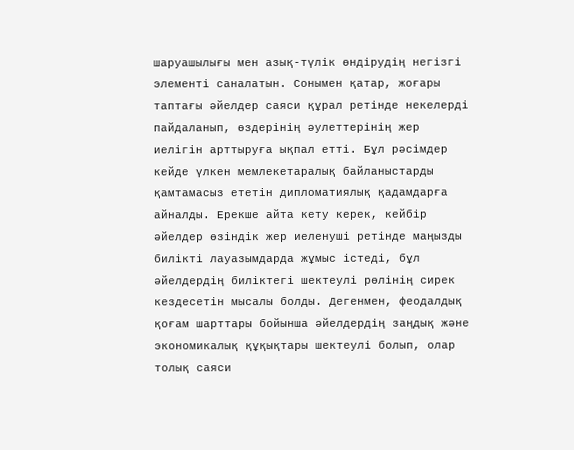шаруашылығы мен азық-түлік өндірудің негізгі элементі саналатын. Сонымен қатар, жоғары таптағы әйелдер саяси құрал ретінде некелерді пайдаланып, өздерінің әулеттерінің жер иелігін арттыруға ықпал етті. Бұл рәсімдер кейде үлкен мемлекетаралық байланыстарды қамтамасыз ететін дипломатиялық қадамдарға айналды. Ерекше айта кету керек, кейбір әйелдер өзіндік жер иеленуші ретінде маңызды билікті лауазымдарда жұмыс істеді, бұл әйелдердің биліктегі шектеулі рөлінің сирек кездесетін мысалы болды. Дегенмен, феодалдық қоғам шарттары бойынша әйелдердің заңдық және экономикалық құқықтары шектеулі болып, олар толық саяси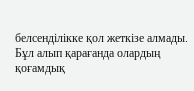белсенділікке қол жеткізе алмады. Бұл алып қарағанда олардың қоғамдық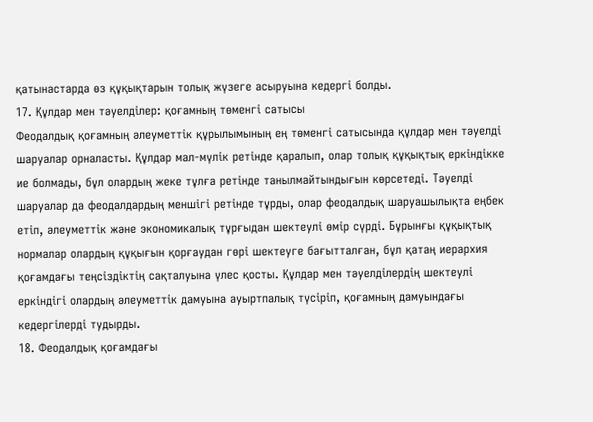қатынастарда өз құқықтарын толық жүзеге асыруына кедергі болды.
17. Құлдар мен тәуелділер: қоғамның төменгі сатысы
Феодалдық қоғамның әлеуметтік құрылымының ең төменгі сатысында құлдар мен тәуелді шаруалар орналасты. Құлдар мал-мүлік ретінде қаралып, олар толық құқықтық еркіндікке ие болмады, бұл олардың жеке тұлға ретінде танылмайтындығын көрсетеді. Тәуелді шаруалар да феодалдардың меншігі ретінде тұрды, олар феодалдық шаруашылықта еңбек етіп, әлеуметтік және экономикалық тұрғыдан шектеулі өмір сүрді. Бұрынғы құқықтық нормалар олардың құқығын қорғаудан гөрі шектеуге бағытталған, бұл қатаң иерархия қоғамдағы теңсіздіктің сақталуына үлес қосты. Құлдар мен тәуелділердің шектеулі еркіндігі олардың әлеуметтік дамуына ауыртпалық түсіріп, қоғамның дамуындағы кедергілерді тудырды.
18. Феодалдық қоғамдағы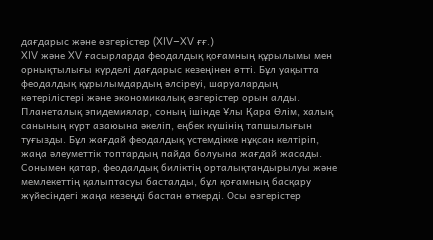дағдарыс және өзгерістер (XIV–XV ғғ.)
XIV және XV ғасырларда феодалдық қоғамның құрылымы мен орнықтылығы күрделі дағдарыс кезеңінен өтті. Бұл уақытта феодалдық құрылымдардың әлсіреуі, шаруалардың көтерілістері және экономикалық өзгерістер орын алды. Планеталық эпидемиялар, соның ішінде Ұлы Қара Өлім, халық санының күрт азаюына әкеліп, еңбек күшінің тапшылығын туғызды. Бұл жағдай феодалдық үстемдікке нұқсан келтіріп, жаңа әлеуметтік топтардың пайда болуына жағдай жасады. Сонымен қатар, феодалдық биліктің орталықтандырылуы және мемлекеттің қалыптасуы басталды, бұл қоғамның басқару жүйесіндегі жаңа кезеңді бастан өткерді. Осы өзгерістер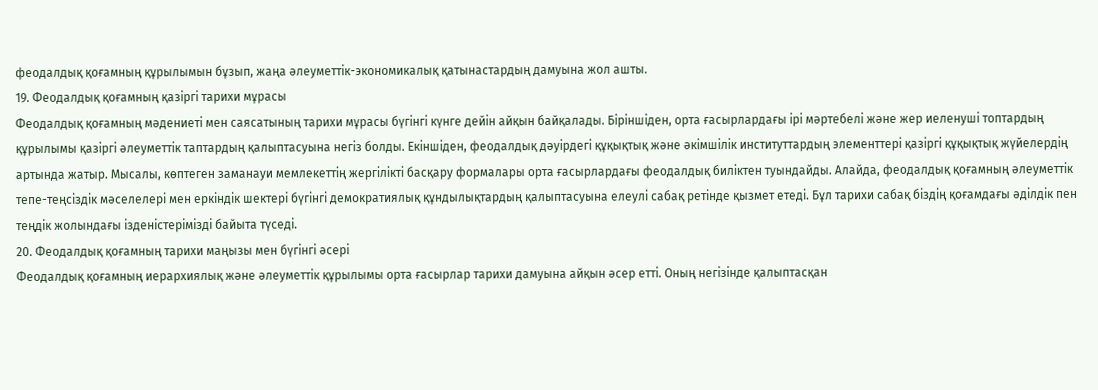феодалдық қоғамның құрылымын бұзып, жаңа әлеуметтік-экономикалық қатынастардың дамуына жол ашты.
19. Феодалдық қоғамның қазіргі тарихи мұрасы
Феодалдық қоғамның мәдениеті мен саясатының тарихи мұрасы бүгінгі күнге дейін айқын байқалады. Біріншіден, орта ғасырлардағы ірі мәртебелі және жер иеленуші топтардың құрылымы қазіргі әлеуметтік таптардың қалыптасуына негіз болды. Екіншіден, феодалдық дәуірдегі құқықтық және әкімшілік институттардың элементтері қазіргі құқықтық жүйелердің артында жатыр. Мысалы, көптеген заманауи мемлекеттің жергілікті басқару формалары орта ғасырлардағы феодалдық биліктен туындайды. Алайда, феодалдық қоғамның әлеуметтік тепе-теңсіздік мәселелері мен еркіндік шектері бүгінгі демократиялық құндылықтардың қалыптасуына елеулі сабақ ретінде қызмет етеді. Бұл тарихи сабақ біздің қоғамдағы әділдік пен теңдік жолындағы ізденістерімізді байыта түседі.
20. Феодалдық қоғамның тарихи маңызы мен бүгінгі әсері
Феодалдық қоғамның иерархиялық және әлеуметтік құрылымы орта ғасырлар тарихи дамуына айқын әсер етті. Оның негізінде қалыптасқан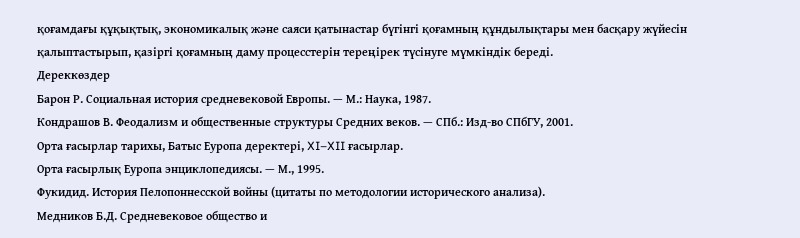қоғамдағы құқықтық, экономикалық және саяси қатынастар бүгінгі қоғамның құндылықтары мен басқару жүйесін қалыптастырып, қазіргі қоғамның даму процесстерін тереңірек түсінуге мүмкіндік береді.
Дереккөздер
Барон Р. Социальная история средневековой Европы. — М.: Наука, 1987.
Кондрашов В. Феодализм и общественные структуры Средних веков. — СПб.: Изд-во СПбГУ, 2001.
Орта ғасырлар тарихы, Батыс Еуропа деректері, XI–XII ғасырлар.
Орта ғасырлық Еуропа энциклопедиясы. — М., 1995.
Фукидид. История Пелопоннесской войны (цитаты по методологии исторического анализа).
Медников Б.Д. Средневековое общество и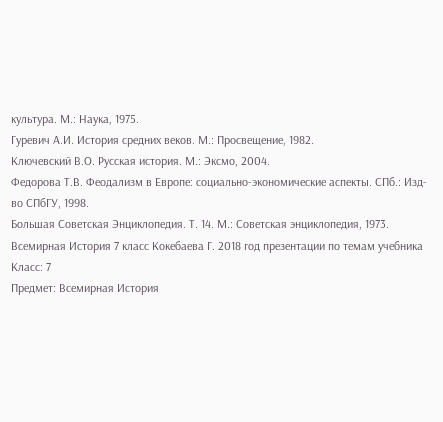культура. М.: Наука, 1975.
Гуревич А.И. История средних веков. М.: Просвещение, 1982.
Ключевский В.О. Русская история. М.: Эксмо, 2004.
Федорова Т.В. Феодализм в Европе: социально-экономические аспекты. СПб.: Изд-во СПбГУ, 1998.
Большая Советская Энциклопедия. Т. 14. М.: Советская энциклопедия, 1973.
Всемирная История 7 класс Кокебаева Г. 2018 год презентации по темам учебника
Класс: 7
Предмет: Всемирная История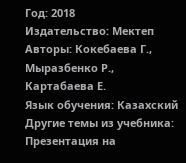Год: 2018
Издательство: Мектеп
Авторы: Кокебаева Г., Мыразбенко Р., Картабаева Е.
Язык обучения: Казахский
Другие темы из учебника:
Презентация на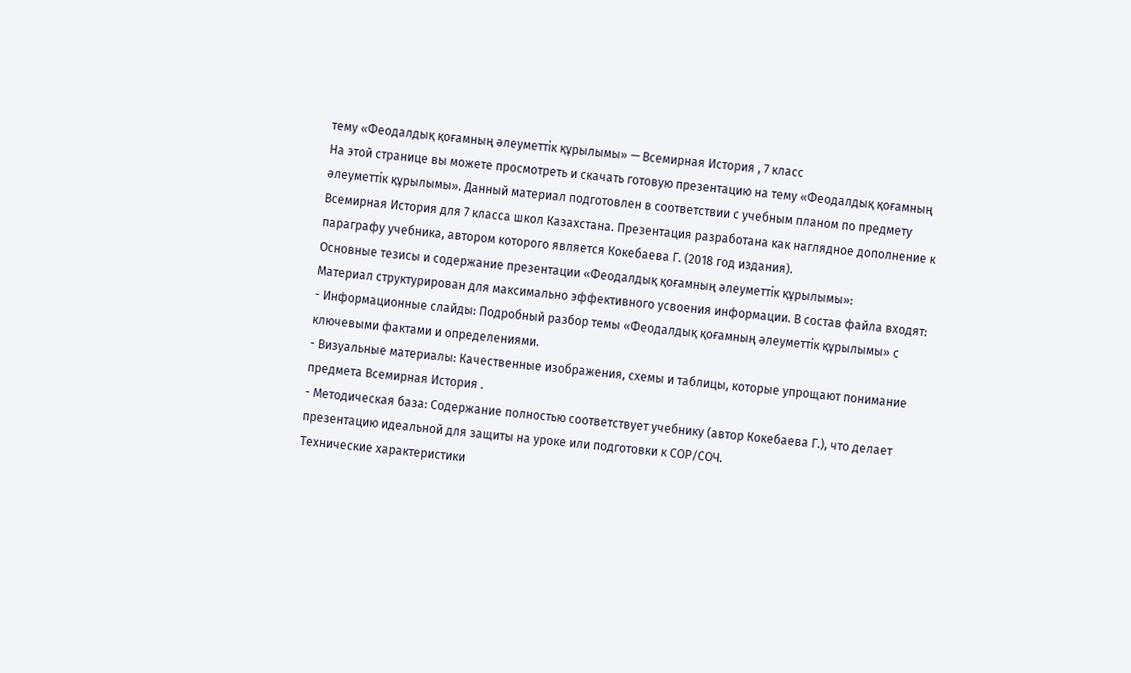тему «Феодалдық қоғамның әлеуметтік құрылымы» — Всемирная История , 7 класс
На этой странице вы можете просмотреть и скачать готовую презентацию на тему «Феодалдық қоғамның әлеуметтік құрылымы». Данный материал подготовлен в соответствии с учебным планом по предмету Всемирная История для 7 класса школ Казахстана. Презентация разработана как наглядное дополнение к параграфу учебника, автором которого является Кокебаева Г. (2018 год издания).
Основные тезисы и содержание презентации «Феодалдық қоғамның әлеуметтік құрылымы»:
Материал структурирован для максимально эффективного усвоения информации. В состав файла входят:
- Информационные слайды: Подробный разбор темы «Феодалдық қоғамның әлеуметтік құрылымы» с ключевыми фактами и определениями.
- Визуальные материалы: Качественные изображения, схемы и таблицы, которые упрощают понимание предмета Всемирная История .
- Методическая база: Содержание полностью соответствует учебнику (автор Кокебаева Г.), что делает презентацию идеальной для защиты на уроке или подготовки к СОР/СОЧ.
Технические характеристики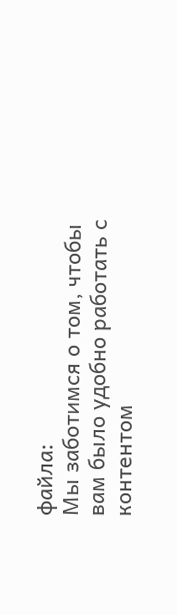файла:
Мы заботимся о том, чтобы вам было удобно работать с контентом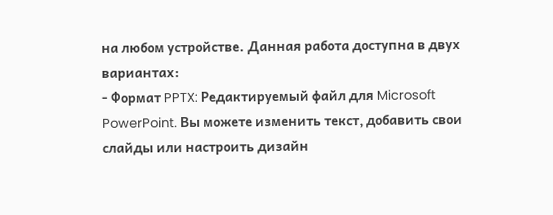на любом устройстве. Данная работа доступна в двух вариантах:
- Формат PPTX: Редактируемый файл для Microsoft PowerPoint. Вы можете изменить текст, добавить свои слайды или настроить дизайн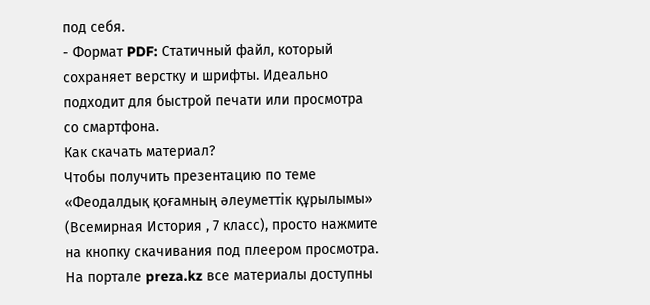под себя.
- Формат PDF: Статичный файл, который сохраняет верстку и шрифты. Идеально подходит для быстрой печати или просмотра со смартфона.
Как скачать материал?
Чтобы получить презентацию по теме «Феодалдық қоғамның әлеуметтік құрылымы» (Всемирная История , 7 класс), просто нажмите на кнопку скачивания под плеером просмотра. На портале preza.kz все материалы доступны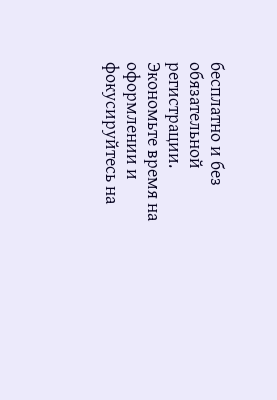бесплатно и без обязательной регистрации. Экономьте время на оформлении и фокусируйтесь на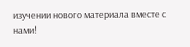изучении нового материала вместе с нами!